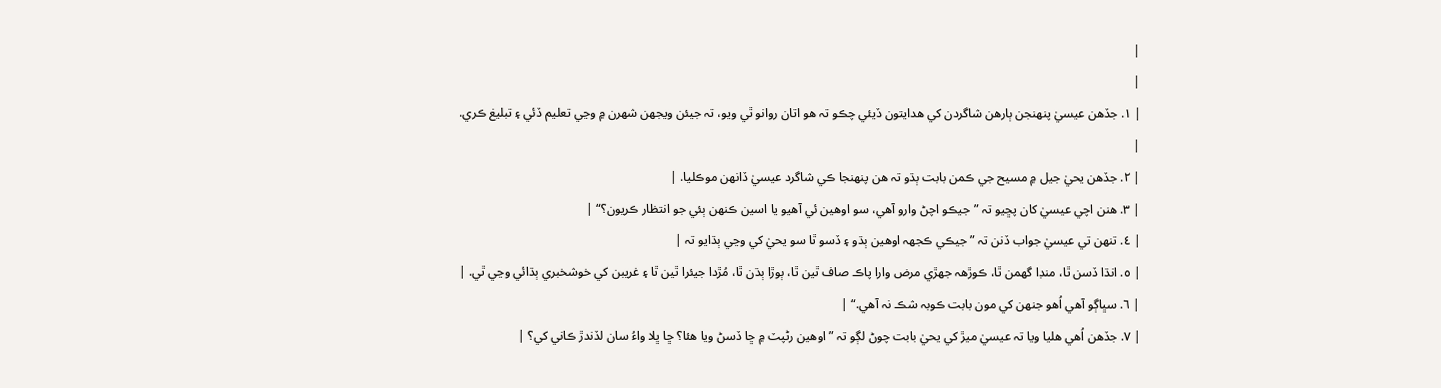|
|
| ١. جڏھن عيسيٰ پنھنجن ٻارھن شاگردن کي ھدايتون ڏيئي چڪو تہ ھو اتان روانو ٿي ويو، تہ جيئن ويجھن شھرن ۾ وڃي تعليم ڏئي ۽ تبليغ ڪري. |
| ٢. جڏھن يحيٰ جيل ۾ مسيح جي ڪمن بابت ٻڌو تہ ھن پنھنجا ڪي شاگرد عيسيٰ ڏانھن موڪليا. |
| ٣. ھنن اچي عيسيٰ کان پڇيو تہ ”جيڪو اچڻ وارو آھي، سو اوھين ئي آھيو يا اسين ڪنھن ٻئي جو انتظار ڪريون؟“ |
| ٤. تنھن تي عيسيٰ جواب ڏنن تہ ”جيڪي ڪجھہ اوھين ٻڌو ۽ ڏسو ٿا سو يحيٰ کي وڃي ٻڌايو تہ |
| ٥. انڌا ڏسن ٿا، منڊا گھمن ٿا، ڪوڙھہ جھڙي مرض وارا پاڪ صاف ٿين ٿا، ٻوڙا ٻڌن ٿا، مُڙدا جيئرا ٿين ٿا ۽ غريبن کي خوشخبري ٻڌائي وڃي ٿي. |
| ٦. سڀاڳو آھي اُھو جنھن کي مون بابت ڪوبہ شڪ نہ آھي.“ |
| ٧. جڏھن اُھي ھليا ويا تہ عيسيٰ ميڙ کي يحيٰ بابت چوڻ لڳو تہ ”اوھين رڻپٽ ۾ ڇا ڏسڻ ويا ھئا؟ ڇا ڀلا واءُ سان لڏندڙ ڪاني کي؟ |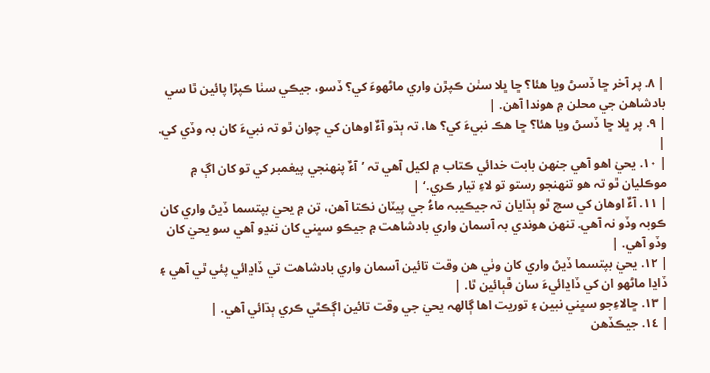| ٨. پر آخر ڇا ڏسڻ ويا ھئا؟ ڇا ڀلا سٺن ڪپڙن واري ماڻھوءَ کي؟ ڏسو، جيڪي سٺا ڪپڙا پائين ٿا سي بادشاھن جي محلن ۾ ھوندا آھن. |
| ٩. پر ڀلا ڇا ڏسڻ ويا ھئا؟ ڇا ھڪ نبيءَ کي؟ ھا، تہ ٻڌو آءٌ اوھان کي چوان ٿو تہ نبيءَ کان بہ وڏي کي. |
| ١٠. يحيٰ اھو آھي جنھن بابت خدائي ڪتاب ۾ لکيل آھي تہ ’آءٌ پنھنجي پيغمبر کي تو کان اڳ ۾ موڪليان ٿو تہ ھو تنھنجو رستو تو لاءِ تيار ڪري.‘ |
| ١١. آءٌ اوھان کي سچ ٿو ٻڌايان تہ جيڪيبہ ماءُ جي پيٽان نڪتا آھن، تن ۾ يحيٰ بپتسما ڏيڻ واري کان ڪوبہ وڏو نہ آھي. تنھن ھوندي بہ آسمان واري بادشاھت ۾ جيڪو سڀني کان ننڍو آھي سو يحيٰ کان وڏو آھي. |
| ١٢. يحيٰ بپتسما ڏيڻ واري کان وٺي ھن وقت تائين آسمان واري بادشاھت تي ڏاڍائي پئي ٿي آھي ۽ ڏاڍا ماڻھو ان کي ڏاڍائيءَ سان ڦٻائين ٿا. |
| ١٣. ڇالاءِجو سڀني نبين ۽ توريت اھا ڳالھہ يحيٰ جي وقت تائين اڳڪٿي ڪري ٻڌائي آھي. |
| ١٤. جيڪڏھن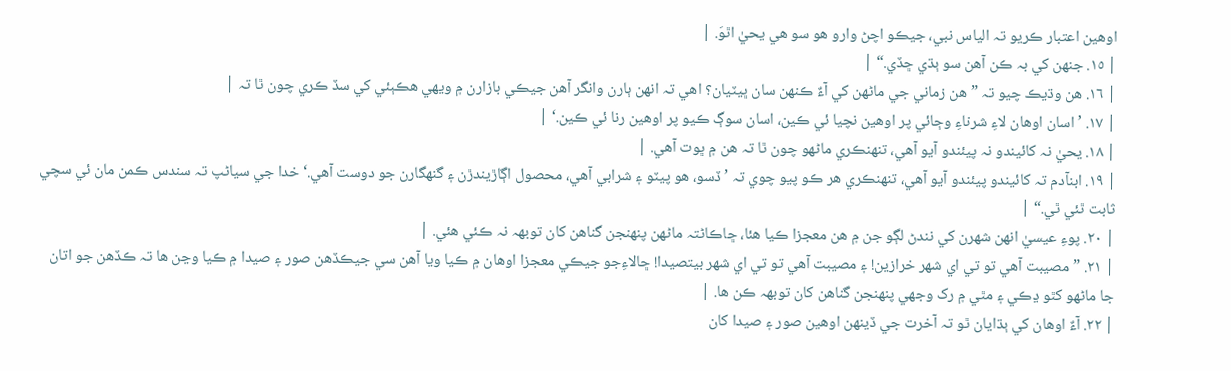اوھين اعتبار ڪريو تہ الياس نبي، جيڪو اچڻ وارو ھو سو ھي يحيٰ اٿوَ. |
| ١٥. جنھن کي بہ ڪن آھن سو ٻڌي ڇڏي.“ |
| ١٦. ھن وڌيڪ چيو تہ ”ھن زماني جي ماڻھن کي آءٌ ڪنھن سان ڀيٽيان؟ اھي تہ انھن ٻارن وانگر آھن جيڪي بازارن ۾ ويھي ھڪٻئي کي سڏ ڪري چون ٿا تہ |
| ١٧. ’اسان اوھان لاءِ شرناءِ وڄائي پر اوھين نچيا ئي ڪين، اسان سوڳ ڪيو پر اوھين رنا ئي ڪين.‘ |
| ١٨. يحيٰ نہ کائيندو نہ پيئندو آيو آھي، تنھنڪري ماڻھو چون ٿا تہ ھن ۾ ڀوت آھي. |
| ١٩. ابنآدم تہ کائيندو پيئندو آيو آھي، تنھنڪري ھر ڪو پيو چوي تہ ’ڏسو، ھو پيٽو ۽ شرابي آھي، محصول اڳاڙيندڙن ۽ گنھگارن جو دوست آھي.‘ خدا جي سياڻپ تہ سندس ڪمن مان ئي سچي ثابت ٿئي ٿي.“ |
| ٢٠. پوءِ عيسيٰ انھن شھرن کي نندڻ لڳو جن ۾ ھن معجزا ڪيا ھئا، ڇاڪاڻتہ ماڻھن پنھنجن گناھن کان توبھہ نہ ڪئي ھئي. |
| ٢١. ”مصيبت آھي تو تي اي شھر خرازين! ۽ مصيبت آھي تو تي اي شھر بيتصيدا! ڇالاءِجو جيڪي معجزا اوھان ۾ ڪيا ويا آھن سي جيڪڏھن صور ۽ صيدا ۾ ڪيا وڃن ھا تہ ڪڏھن جو اتان جا ماڻھو کٿو ڍڪي ۽ مٿي ۾ رک وجھي پنھنجن گناھن کان توبھہ ڪن ھا. |
| ٢٢. آءٌ اوھان کي ٻڌايان ٿو تہ آخرت جي ڏينھن اوھين صور ۽ صيدا کان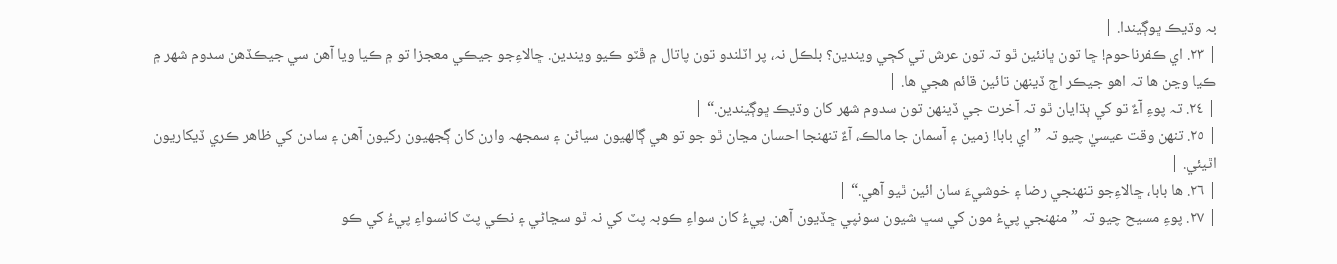بہ وڌيڪ ڀوڳيندا. |
| ٢٣. اي ڪفرناحوم! ڇا تون ڀانئين ٿو تہ تون عرش تي کڄي ويندين؟ بلڪل نہ، پر اٽلندو تون پاتال ۾ ڦٽو ڪيو ويندين. ڇالاءِجو جيڪي معجزا تو ۾ ڪيا ويا آھن سي جيڪڏھن سدوم شھر ۾ ڪيا وڃن ھا تہ اھو جيڪر اڄ ڏينھن تائين قائم ھجي ھا. |
| ٢٤. تہ پوءِ آءٌ تو کي ٻڌايان ٿو تہ آخرت جي ڏينھن تون سدوم شھر کان وڌيڪ ڀوڳيندين.“ |
| ٢٥. تنھن وقت عيسيٰ چيو تہ ”اي بابا! زمين ۽ آسمان جا مالڪ، آءٌ تنھنجا احسان مڃان ٿو جو تو ھي ڳالھيون سياڻن ۽ سمجھہ وارن کان ڳجھيون رکيون آھن ۽ سادن کي ظاھر ڪري ڏيکاريون اٿيئي. |
| ٢٦. ھا بابا، ڇالاءِجو تنھنجي رضا ۽ خوشيءَ سان ائين ٿيو آھي.“ |
| ٢٧. پوءِ مسيح چيو تہ ”منھنجي پيءُ مون کي سڀ شيون سونپي ڇڏيون آھن. پيءُ کان سواءِ ڪوبہ پٽ کي نہ ٿو سڃاڻي ۽ نڪي پٽ کانسواءِ پيءُ کي ڪو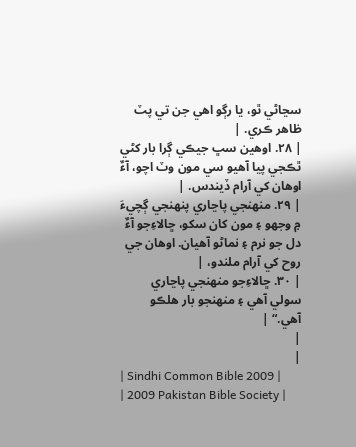سڃاڻي ٿو، يا رڳو اھي جن تي پٽ ظاھر ڪري. |
| ٢٨. اوھين سڀ جيڪي ڳرا بار کڻي ٿڪجي پيا آھيو سي مون وٽ اچو، آءٌ اوھان کي آرام ڏيندس. |
| ٢٩. منھنجي پاڃاري پنھنجي ڳچيءَ ۾ وجھو ۽ مون کان سکو، ڇالاءِجو آءٌ دل جو نرم ۽ نماڻو آھيان. اوھان جي روح کي آرام ملندو، |
| ٣٠. ڇالاءِجو منھنجي پاڃاري سولي آھي ۽ منھنجو بار ھلڪو آھي.“ |
|
|
| Sindhi Common Bible 2009 |
| 2009 Pakistan Bible Society |